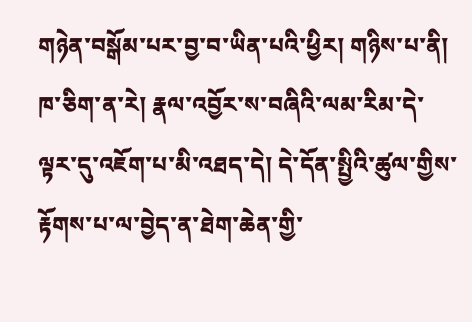གཉེན་བསྒོམ་པར་བྱ་བ་ཡིན་པའི་ཕྱིར། གཉིས་པ་ནི། ཁ་ཅིག་ན་རེ། རྣལ་འབྱོར་ས་བཞིའི་ལམ་རིམ་དེ་ལྟར་དུ་འཇོག་པ་མི་འཐད་དེ། དེ་དོན་སྤྱིའི་ཚུལ་གྱིས་རྟོགས་པ་ལ་བྱེད་ན་ཐེག་ཆེན་གྱི་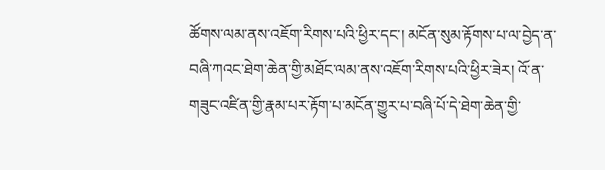ཚོགས་ལམ་ནས་འཇོག་རིགས་པའི་ཕྱིར་དང་། མངོན་སུམ་རྟོགས་པ་ལ་བྱེད་ན་བཞི་ཀའང་ཐེག་ཆེན་གྱི་མཐོང་ལམ་ནས་འཇོག་རིགས་པའི་ཕྱིར་ཟེར། འོ་ན་གཟུང་འཛིན་གྱི་རྣམ་པར་རྟོག་པ་མངོན་གྱུར་པ་བཞི་པོ་དེ་ཐེག་ཆེན་གྱི་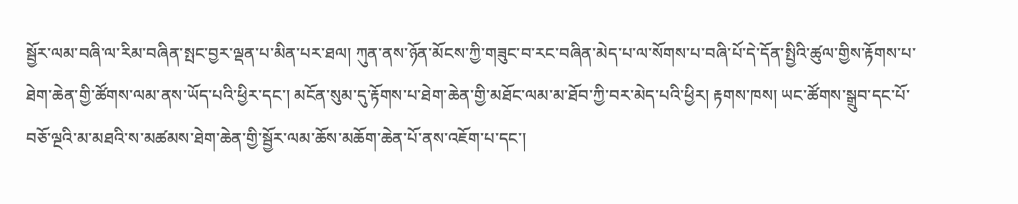སྦྱོར་ལམ་བཞི་ལ་རིམ་བཞིན་སྤང་བྱར་ལྡན་པ་མིན་པར་ཐལ། ཀུན་ནས་ཉོན་མོངས་ཀྱི་གཟུང་བ་རང་བཞིན་མེད་པ་ལ་སོགས་པ་བཞི་པོ་དེ་དོན་སྤྱིའི་ཚུལ་གྱིས་རྟོགས་པ་ཐེག་ཆེན་གྱི་ཚོགས་ལམ་ནས་ཡོད་པའི་ཕྱིར་དང་། མངོན་སུམ་དུ་རྟོགས་པ་ཐེག་ཆེན་གྱི་མཐོང་ལམ་མ་ཐོབ་ཀྱི་བར་མེད་པའི་ཕྱིར། རྟགས་ཁས། ཡང་ཚོགས་སྒྲུབ་དང་པོ་བཅོ་ལྔའི་མ་མཐའི་ས་མཚམས་ཐེག་ཆེན་གྱི་སྦྱོར་ལམ་ཆོས་མཆོག་ཆེན་པོ་ནས་འཇོག་པ་དང་།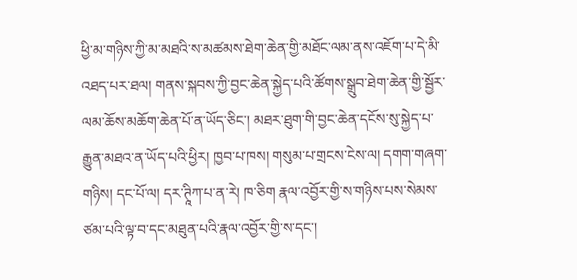ཕྱི་མ་གཉིས་ཀྱི་མ་མཐའི་ས་མཚམས་ཐེག་ཆེན་གྱི་མཐོང་ལམ་ནས་འཇོག་པ་དེ་མི་འཐད་པར་ཐལ། གནས་སྐབས་ཀྱི་བྱང་ཆེན་སྐྱེད་པའི་ཚོགས་སྒྲུབ་ཐེག་ཆེན་གྱི་སྦྱོར་ལམ་ཆོས་མཆོག་ཆེན་པོ་ན་ཡོད་ཅིང་། མཐར་ཐུག་གི་བྱང་ཆེན་དངོས་སུ་སྐྱེད་པ་རྒྱུན་མཐའ་ན་ཡོད་པའི་ཕྱིར། ཁྱབ་པ་ཁས། གསུམ་པ་གྲངས་ངེས་ལ། དགག་གཞག་གཉིས། དང་པོ་ལ། དར་ཊཱིཀ་པ་ན་རེ། ཁ་ཅིག རྣལ་འབྱོར་གྱི་ས་གཉིས་པས་སེམས་ཙམ་པའི་ལྟ་བ་དང་མཐུན་པའི་རྣལ་འབྱོར་གྱི་ས་དང་།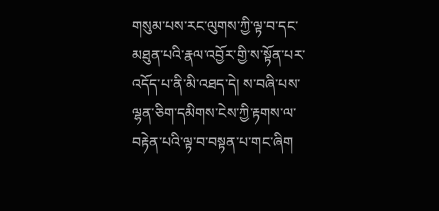གསུམ་པས་རང་ལུགས་ཀྱི་ལྟ་བ་དང་མཐུན་པའི་རྣལ་འབྱོར་གྱི་ས་སྟོན་པར་འདོད་པ་ནི་མི་འཐད་དེ། ས་བཞི་པས་ལྷན་ཅིག་དམིགས་ངེས་ཀྱི་རྟགས་ལ་བརྟེན་པའི་ལྟ་བ་བསྟན་པ་གང་ཞིག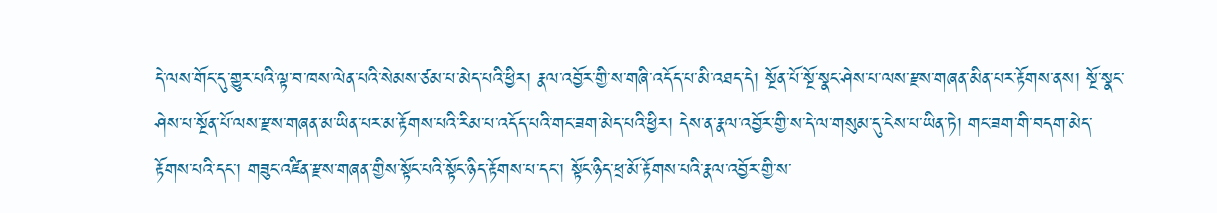དེ་ལས་གོང་དུ་གྱུར་པའི་ལྟ་བ་ཁས་ལེན་པའི་སེམས་ཙམ་པ་མེད་པའི་ཕྱིར། རྣལ་འབྱོར་གྱི་ས་གཞི་འདོད་པ་མི་འཐད་དེ། སྔོན་པོ་སྔོ་སྣང་ཤེས་པ་ལས་རྫས་གཞན་མིན་པར་རྟོགས་ནས། སྔོ་སྣང་ཤེས་པ་སྔོན་པོ་ལས་རྫས་གཞན་མ་ཡིན་པར་མ་རྟོགས་པའི་རིམ་པ་འདོད་པའི་གང་ཟག་མེད་པའི་ཕྱིར། དེས་ན་རྣལ་འབྱོར་གྱི་ས་དེ་ལ་གསུམ་དུ་ངེས་པ་ཡིན་ཏེ། གང་ཟག་གི་བདག་མེད་རྟོགས་པའི་དང་། གཟུང་འཛིན་རྫས་གཞན་གྱིས་སྟོང་པའི་སྟོང་ཉིད་རྟོགས་པ་དང་། སྟོང་ཉིད་ཕྲ་མོ་རྟོགས་པའི་རྣལ་འབྱོར་གྱི་ས་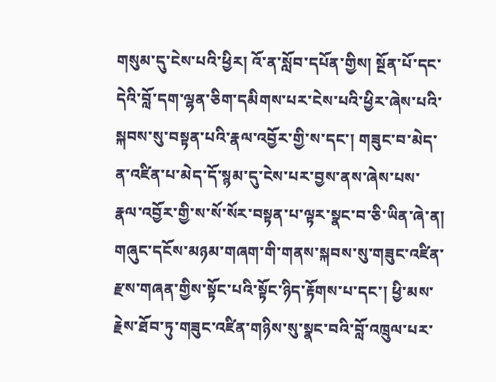གསུམ་དུ་ངེས་པའི་ཕྱིར། འོ་ན་སློབ་དཔོན་གྱིས། སྔོན་པོ་དང་དེའི་བློ་དག་ལྷན་ཅིག་དམིགས་པར་ངེས་པའི་ཕྱིར་ཞེས་པའི་སྐབས་སུ་བསྟན་པའི་རྣལ་འབྱོར་གྱི་ས་དང་། གཟུང་བ་མེད་ན་འཛིན་པ་མེད་དོ་སྙམ་དུ་ངེས་པར་བྱས་ནས་ཞེས་པས་རྣལ་འབྱོར་གྱི་ས་སོ་སོར་བསྟན་པ་ལྟར་སྣང་བ་ཅི་ཡིན་ཞེ་ན། གཞུང་དངོས་མཉམ་གཞག་གི་གནས་སྐབས་སུ་གཟུང་འཛིན་རྫས་གཞན་གྱིས་སྟོང་པའི་སྟོང་ཉིད་རྟོགས་པ་དང་། ཕྱི་མས་རྗེས་ཐོབ་ཏུ་གཟུང་འཛིན་གཉིས་སུ་སྣང་བའི་བློ་འཁྲུལ་པར་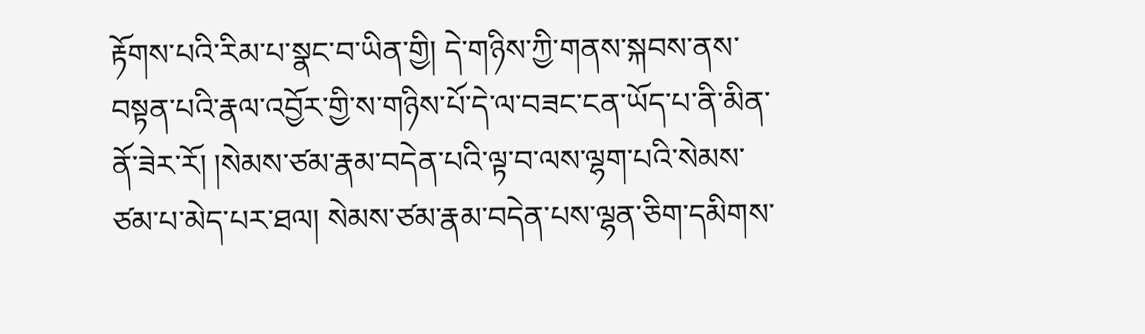རྟོགས་པའི་རིམ་པ་སྣང་བ་ཡིན་གྱི། དེ་གཉིས་ཀྱི་གནས་སྐབས་ནས་བསྟན་པའི་རྣལ་འབྱོར་གྱི་ས་གཉིས་པོ་དེ་ལ་བཟང་ངན་ཡོད་པ་ནི་མིན་ནོ་ཟེར་རོ། །སེམས་ཙམ་རྣམ་བདེན་པའི་ལྟ་བ་ལས་ལྷག་པའི་སེམས་ཙམ་པ་མེད་པར་ཐལ། སེམས་ཙམ་རྣམ་བདེན་པས་ལྷན་ཅིག་དམིགས་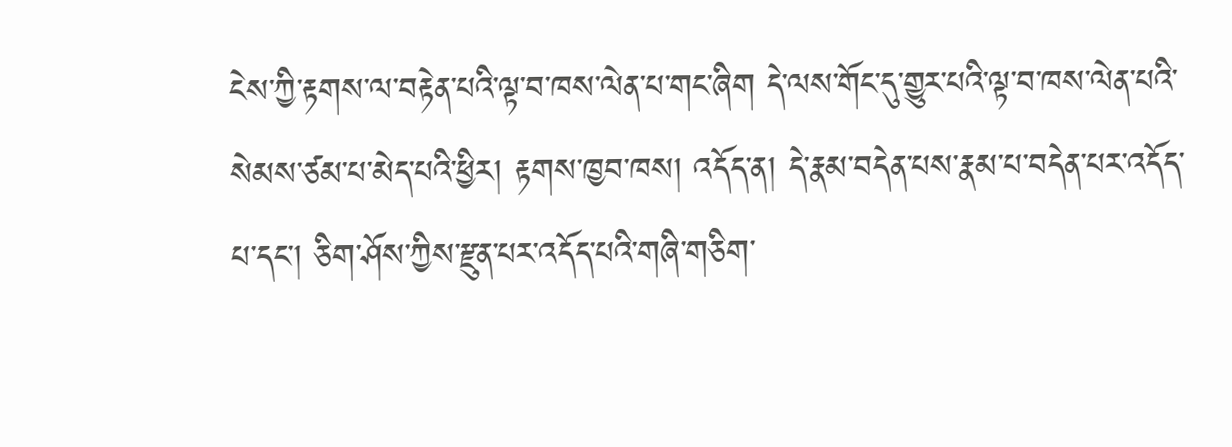ངེས་ཀྱི་རྟགས་ལ་བརྟེན་པའི་ལྟ་བ་ཁས་ལེན་པ་གང་ཞིག དེ་ལས་གོང་དུ་གྱུར་པའི་ལྟ་བ་ཁས་ལེན་པའི་སེམས་ཙམ་པ་མེད་པའི་ཕྱིར། རྟགས་ཁྱབ་ཁས། འདོད་ན། དེ་རྣམ་བདེན་པས་རྣམ་པ་བདེན་པར་འདོད་པ་དང་། ཅིག་ཤོས་ཀྱིས་རྫུན་པར་འདོད་པའི་གཞི་གཅིག་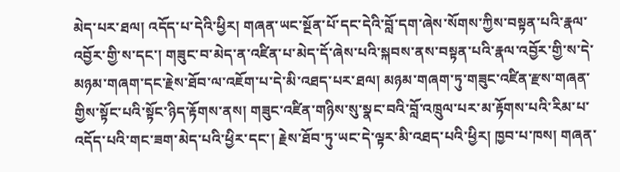མེད་པར་ཐལ། འདོད་པ་དེའི་ཕྱིར། གཞན་ཡང་སྔོན་པོ་དང་དེའི་བློ་དག་ཞེས་སོགས་ཀྱིས་བསྟན་པའི་རྣལ་འབྱོར་གྱི་ས་དང་། གཟུང་བ་མེད་ན་འཛིན་པ་མེད་དོ་ཞེས་པའི་སྐབས་ནས་བསྟན་པའི་རྣལ་འབྱོར་གྱི་ས་དེ་མཉམ་གཞག་དང་རྗེས་ཐོབ་ལ་འཇོག་པ་དེ་མི་འཐད་པར་ཐལ། མཉམ་གཞག་ཏུ་གཟུང་འཛིན་རྫས་གཞན་གྱིས་སྟོང་པའི་སྟོང་ཉིད་རྟོགས་ནས། གཟུང་འཛིན་གཉིས་སུ་སྣང་བའི་བློ་འཁྲུལ་པར་མ་རྟོགས་པའི་རིམ་པ་འདོད་པའི་གང་ཟག་མེད་པའི་ཕྱིར་དང་། རྗེས་ཐོབ་ཏུ་ཡང་དེ་ལྟར་མི་འཐད་པའི་ཕྱིར། ཁྱབ་པ་ཁས། གཞན་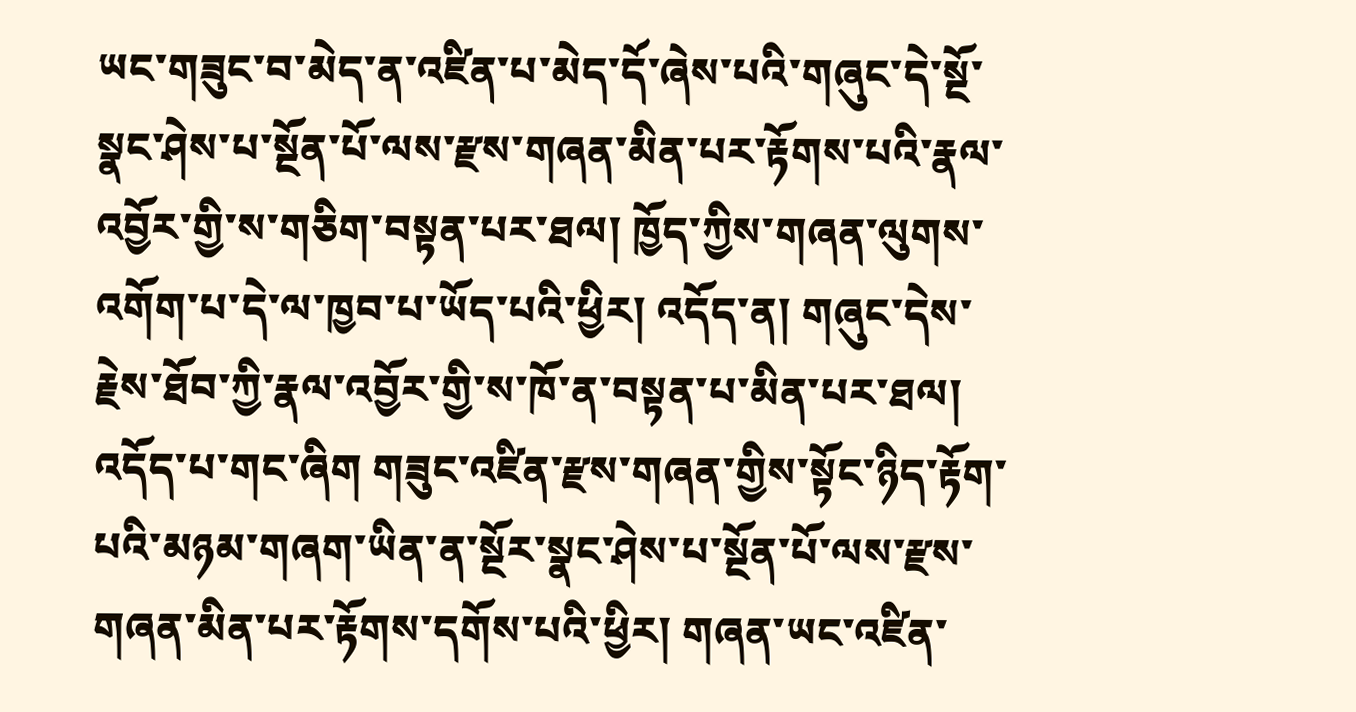ཡང་གཟུང་བ་མེད་ན་འཛིན་པ་མེད་དོ་ཞེས་པའི་གཞུང་དེ་སྔོ་སྣང་ཤེས་པ་སྔོན་པོ་ལས་རྫས་གཞན་མིན་པར་རྟོགས་པའི་རྣལ་འབྱོར་གྱི་ས་གཅིག་བསྟན་པར་ཐལ། ཁྱོད་ཀྱིས་གཞན་ལུགས་འགོག་པ་དེ་ལ་ཁྱབ་པ་ཡོད་པའི་ཕྱིར། འདོད་ན། གཞུང་དེས་རྗེས་ཐོབ་ཀྱི་རྣལ་འབྱོར་གྱི་ས་ཁོ་ན་བསྟན་པ་མིན་པར་ཐལ། འདོད་པ་གང་ཞིག གཟུང་འཛིན་རྫས་གཞན་གྱིས་སྟོང་ཉིད་རྟོག་པའི་མཉམ་གཞག་ཡིན་ན་སྔོར་སྣང་ཤེས་པ་སྔོན་པོ་ལས་རྫས་གཞན་མིན་པར་རྟོགས་དགོས་པའི་ཕྱིར། གཞན་ཡང་འཛིན་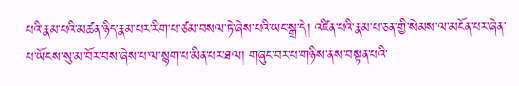པའི་རྣམ་པའི་མཚན་ཉིད་རྣམ་པར་རིག་པ་ཙམ་བསལ་ཏེ་ཞེས་པའི་ཡང་སྒྲ་དེ། འཛིན་པའི་རྣམ་པ་ཅན་གྱི་སེམས་ལ་མངོན་པར་ཞེན་པ་ཡོངས་སུ་མ་བོར་བས་ཞེས་པ་ལ་སྙག་པ་མིན་པར་ཐལ། གཞུང་བར་པ་གཉིས་ནས་བསྟན་པའི་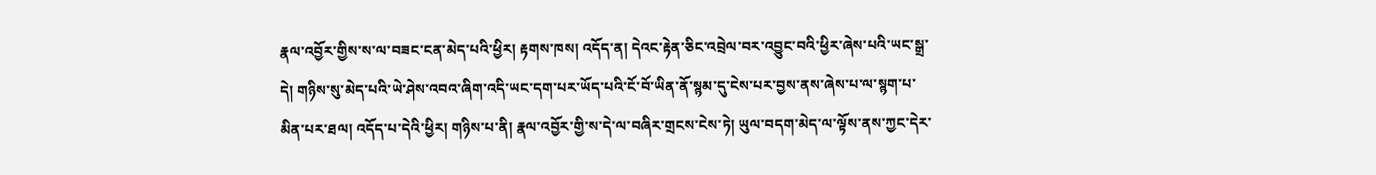རྣལ་འབྱོར་གྱིས་ས་ལ་བཟང་ངན་མེད་པའི་ཕྱིར། རྟགས་ཁས། འདོད་ན། དེའང་རྟེན་ཅིང་འབྲེལ་བར་འབྱུང་བའི་ཕྱིར་ཞེས་པའི་ཡང་སྒྲ་དེ། གཉིས་སུ་མེད་པའི་ཡེ་ཤེས་འབའ་ཞིག་འདི་ཡང་དག་པར་ཡོད་པའི་ངོ་བོ་ཡིན་ནོ་སྙམ་དུ་ངེས་པར་བྱས་ནས་ཞེས་པ་ལ་སྙག་པ་མིན་པར་ཐལ། འདོད་པ་དེའི་ཕྱིར། གཉིས་པ་ནི། རྣལ་འབྱོར་གྱི་ས་དེ་ལ་བཞིར་གྲངས་ངེས་ཏེ། ཡུལ་བདག་མེད་ལ་ལྟོས་ནས་ཀྱང་དེར་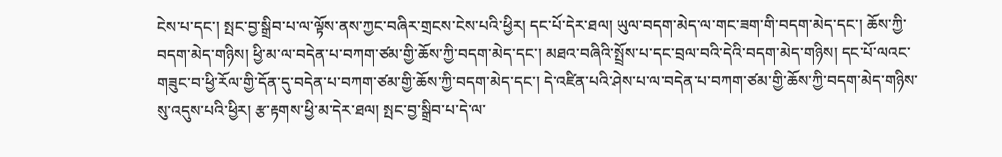ངེས་པ་དང་། སྤང་བྱ་སྒྲིབ་པ་ལ་ལྟོས་ནས་ཀྱང་བཞིར་གྲངས་ངེས་པའི་ཕྱིར། དང་པོ་དེར་ཐལ། ཡུལ་བདག་མེད་ལ་གང་ཟག་གི་བདག་མེད་དང་། ཆོས་ཀྱི་བདག་མེད་གཉིས། ཕྱི་མ་ལ་བདེན་པ་བཀག་ཙམ་གྱི་ཆོས་ཀྱི་བདག་མེད་དང་། མཐའ་བཞིའི་སྤྲོས་པ་དང་བྲལ་བའི་དེའི་བདག་མེད་གཉིས། དང་པོ་ལའང་གཟུང་བ་ཕྱི་རོལ་གྱི་དོན་དུ་བདེན་པ་བཀག་ཙམ་གྱི་ཆོས་ཀྱི་བདག་མེད་དང་། དེ་འཛིན་པའི་ཤེས་པ་ལ་བདེན་པ་བཀག་ཙམ་གྱི་ཆོས་ཀྱི་བདག་མེད་གཉིས་སུ་འདུས་པའི་ཕྱིར། རྩ་རྟགས་ཕྱི་མ་དེར་ཐལ། སྤང་བྱ་སྒྲིབ་པ་དེ་ལ་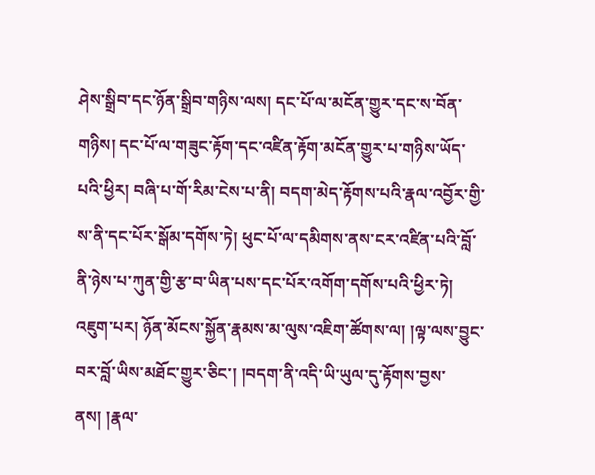ཤེས་སྒྲིབ་དང་ཉོན་སྒྲིབ་གཉིས་ལས། དང་པོ་ལ་མངོན་གྱུར་དང་ས་བོན་གཉིས། དང་པོ་ལ་གཟུང་རྟོག་དང་འཛིན་རྟོག་མངོན་གྱུར་པ་གཉིས་ཡོད་པའི་ཕྱིར། བཞི་པ་གོ་རིམ་ངེས་པ་ནི། བདག་མེད་རྟོགས་པའི་རྣལ་འབྱོར་གྱི་ས་ནི་དང་པོར་སྒོམ་དགོས་ཏེ། ཕུང་པོ་ལ་དམིགས་ནས་ངར་འཛིན་པའི་བློ་ནི་ཉེས་པ་ཀུན་གྱི་རྩ་བ་ཡིན་པས་དང་པོར་འགོག་དགོས་པའི་ཕྱིར་ཏེ། འཇུག་པར། ཉོན་མོངས་སྐྱོན་རྣམས་མ་ལུས་འཇིག་ཚོགས་ལ། །ལྟ་ལས་བྱུང་བར་བློ་ཡིས་མཐོང་གྱུར་ཅིང་། །བདག་ནི་འདི་ཡི་ཡུལ་དུ་རྟོགས་བྱས་ནས། །རྣལ་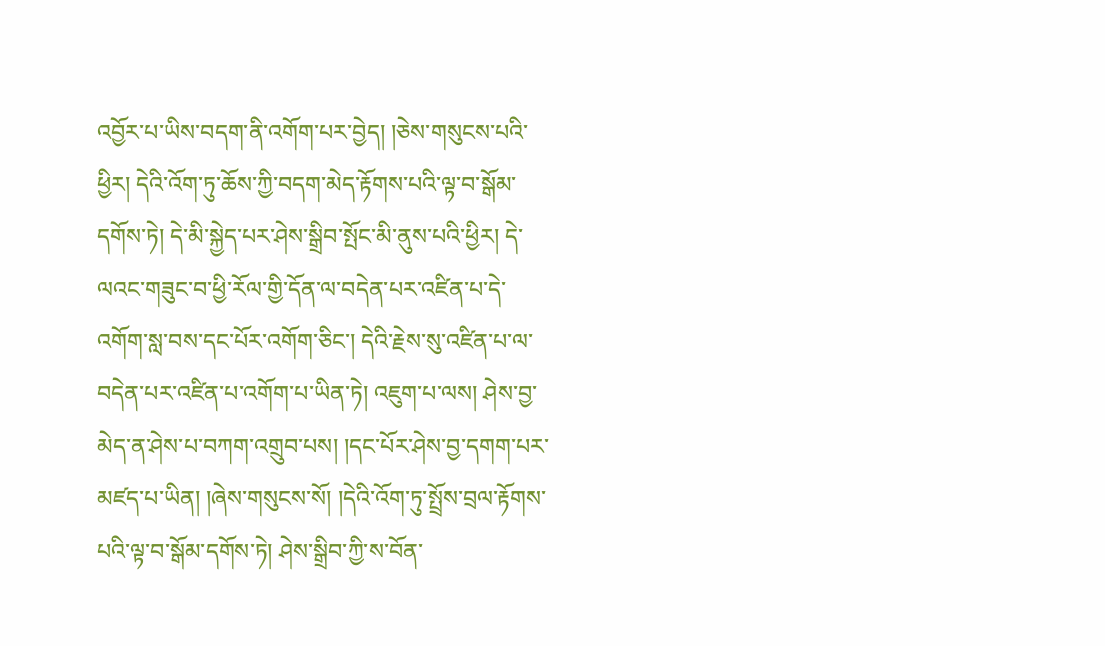འབྱོར་པ་ཡིས་བདག་ནི་འགོག་པར་བྱེད། །ཅེས་གསུངས་པའི་ཕྱིར། དེའི་འོག་ཏུ་ཆོས་ཀྱི་བདག་མེད་རྟོགས་པའི་ལྟ་བ་སྒོམ་དགོས་ཏེ། དེ་མི་སྐྱེད་པར་ཤེས་སྒྲིབ་སྤོང་མི་ནུས་པའི་ཕྱིར། དེ་ལའང་གཟུང་བ་ཕྱི་རོལ་གྱི་དོན་ལ་བདེན་པར་འཛིན་པ་དེ་འགོག་སླ་བས་དང་པོར་འགོག་ཅིང་། དེའི་རྗེས་སུ་འཛིན་པ་ལ་བདེན་པར་འཛིན་པ་འགོག་པ་ཡིན་ཏེ། འཇུག་པ་ལས། ཤེས་བྱ་མེད་ན་ཤེས་པ་བཀག་འགྲུབ་པས། །དང་པོར་ཤེས་བྱ་དགག་པར་མཛད་པ་ཡིན། །ཞེས་གསུངས་སོ། །དེའི་འོག་ཏུ་སྤྲོས་བྲལ་རྟོགས་པའི་ལྟ་བ་སྒོམ་དགོས་ཏེ། ཤེས་སྒྲིབ་ཀྱི་ས་བོན་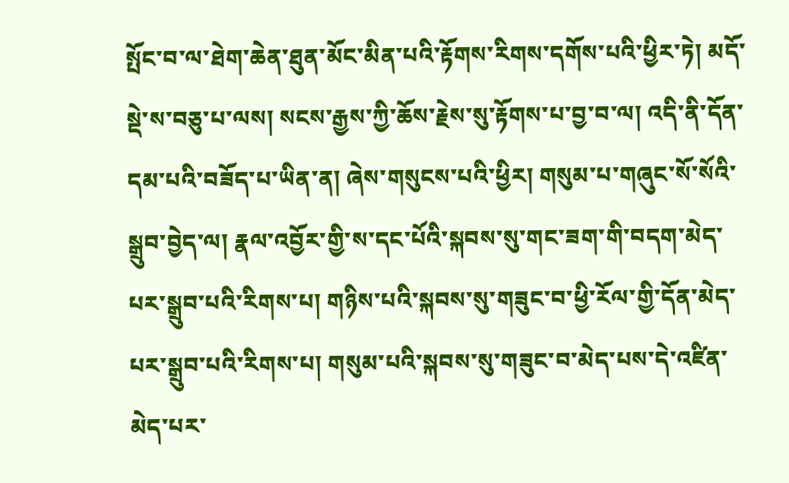སྤོང་བ་ལ་ཐེག་ཆེན་ཐུན་མོང་མིན་པའི་རྟོགས་རིགས་དགོས་པའི་ཕྱིར་ཏེ། མདོ་སྡེ་ས་བཅུ་པ་ལས། སངས་རྒྱས་ཀྱི་ཆོས་རྗེས་སུ་རྟོགས་པ་བྱ་བ་ལ། འདི་ནི་དོན་དམ་པའི་བཟོད་པ་ཡིན་ན། ཞེས་གསུངས་པའི་ཕྱིར། གསུམ་པ་གཞུང་སོ་སོའི་སྒྲུབ་བྱེད་ལ། རྣལ་འབྱོར་གྱི་ས་དང་པོའི་སྐབས་སུ་གང་ཟག་གི་བདག་མེད་པར་སྒྲུབ་པའི་རིགས་པ། གཉིས་པའི་སྐབས་སུ་གཟུང་བ་ཕྱི་རོལ་གྱི་དོན་མེད་པར་སྒྲུབ་པའི་རིགས་པ། གསུམ་པའི་སྐབས་སུ་གཟུང་བ་མེད་པས་དེ་འཛིན་མེད་པར་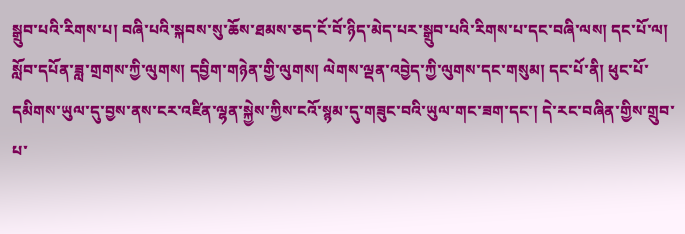སྒྲུབ་པའི་རིགས་པ། བཞི་པའི་སྐབས་སུ་ཆོས་ཐམས་ཅད་ངོ་བོ་ཉིད་མེད་པར་སྒྲུབ་པའི་རིགས་པ་དང་བཞི་ལས། དང་པོ་ལ། སློབ་དཔོན་ཟླ་གྲགས་ཀྱི་ལུགས། དབྱིག་གཉེན་གྱི་ལུགས། ལེགས་ལྡན་འབྱེད་ཀྱི་ལུགས་དང་གསུམ། དང་པོ་ནི། ཕུང་པོ་དམིགས་ཡུལ་དུ་བྱས་ནས་ངར་འཛིན་ལྷན་སྐྱེས་ཀྱིས་ངའོ་སྙམ་དུ་གཟུང་བའི་ཡུལ་གང་ཟག་དང་། དེ་རང་བཞིན་གྱིས་གྲུབ་པ་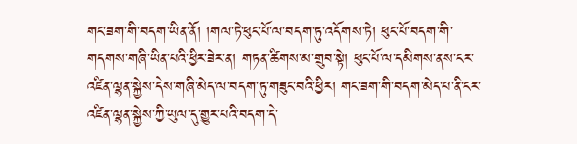གང་ཟག་གི་བདག་ཡིན་ནོ། །གལ་ཏེ་ཕུང་པོ་ལ་བདག་ཏུ་འདོགས་ཏེ། ཕུང་པོ་བདག་གི་གདགས་གཞི་ཡིན་པའི་ཕྱིར་ཟེར་ན། གཏན་ཚིགས་མ་གྲུབ་སྟེ། ཕུང་པོ་ལ་དམིགས་ནས་ངར་འཛིན་ལྷན་སྐྱེས་དེས་གཞི་མེད་ལ་བདག་ཏུ་གཟུང་བའི་ཕྱིར། གང་ཟག་གི་བདག་མེད་པ་ནི་ངར་འཛིན་ལྷན་སྐྱེས་ཀྱི་ཡུལ་དུ་གྱུར་པའི་བདག་དེ་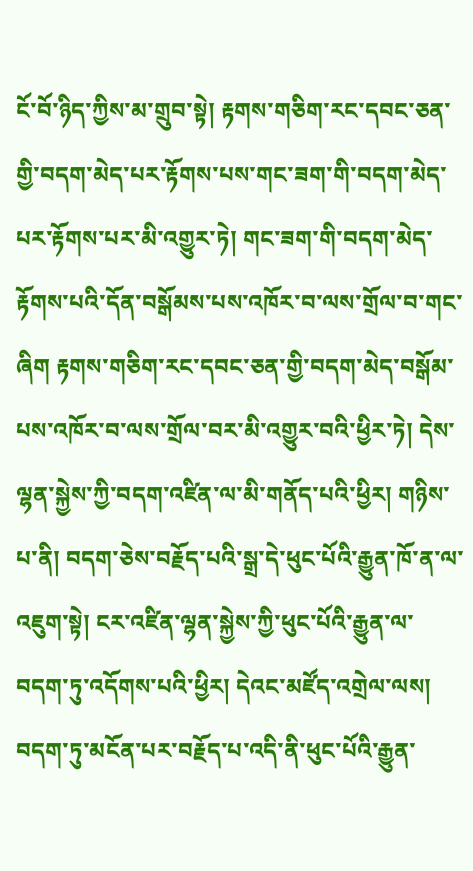ངོ་བོ་ཉིད་ཀྱིས་མ་གྲུབ་སྟེ། རྟགས་གཅིག་རང་དབང་ཅན་གྱི་བདག་མེད་པར་རྟོགས་པས་གང་ཟག་གི་བདག་མེད་པར་རྟོགས་པར་མི་འགྱུར་ཏེ། གང་ཟག་གི་བདག་མེད་རྟོགས་པའི་དོན་བསྒོམས་པས་འཁོར་བ་ལས་གྲོལ་བ་གང་ཞིག རྟགས་གཅིག་རང་དབང་ཅན་གྱི་བདག་མེད་བསྒོམ་པས་འཁོར་བ་ལས་གྲོལ་བར་མི་འགྱུར་བའི་ཕྱིར་ཏེ། དེས་ལྷན་སྐྱེས་ཀྱི་བདག་འཛིན་ལ་མི་གནོད་པའི་ཕྱིར། གཉིས་པ་ནི། བདག་ཅེས་བརྗོད་པའི་སྒྲ་དེ་ཕུང་པོའི་རྒྱུན་ཁོ་ན་ལ་འཇུག་སྟེ། ངར་འཛིན་ལྷན་སྐྱེས་ཀྱི་ཕུང་པོའི་རྒྱུན་ལ་བདག་ཏུ་འདོགས་པའི་ཕྱིར། དེའང་མཛོད་འགྲེལ་ལས། བདག་ཏུ་མངོན་པར་བརྗོད་པ་འདི་ནི་ཕུང་པོའི་རྒྱུན་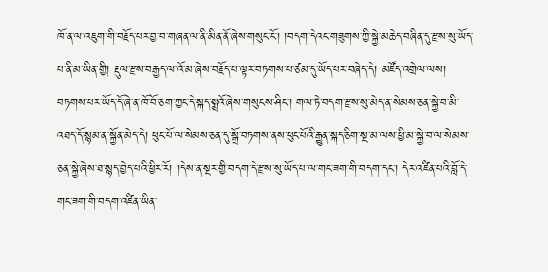ཁོ་ན་ལ་འཇུག་གི་བརྗོད་པར་བྱ་བ་གཞན་ལ་ནི་མིན་ནོ་ཞེས་གསུང་ངོ་། །བདག་དེའང་གཟུགས་ཀྱི་སྐྱེ་མཆེད་བཞིན་དུ་རྫས་སུ་ཡོད་པ་ནི་མ་ཡིན་གྱི། རྡུལ་རྫས་བརྒྱད་ལ་འོ་མ་ཞེས་བརྗོད་པ་ལྟར་བཏགས་པ་ཙམ་དུ་ཡོད་པར་བཞེད་དེ། མཛོད་འགྲེལ་ལས། བཏགས་པར་ཡོད་དོ་ཞེ་ན་ཁོ་བོ་ཅག་ཀྱང་དེ་སྐད་སྨྲའོ་ཞེས་གསུངས་ཤིང་། གལ་ཏེ་བདག་རྫས་སུ་མེད་ན་སེམས་ཅན་སྐྱེ་བ་མི་འཐད་དོ་སྙམ་ན་སྐྱོན་མེད་དེ། ཕུང་པོ་ལ་སེམས་ཅན་དུ་སྒྲོ་བཏགས་ནས་ཕུང་པོའི་རྒྱུན་སྐད་ཅིག་སྔ་མ་ལས་ཕྱི་མ་སྐྱེ་བ་ལ་སེམས་ཅན་སྐྱེ་ཞེས་ཐ་སྙད་བྱེད་པའི་ཕྱིར་རོ། །དེས་ན་སྔར་གྱི་བདག་དེ་རྫས་སུ་ཡོད་པ་ལ་གང་ཟག་གི་བདག་དང་། དེར་འཛིན་པའི་བློ་དེ་གང་ཟག་གི་བདག་འཛིན་ཡིན་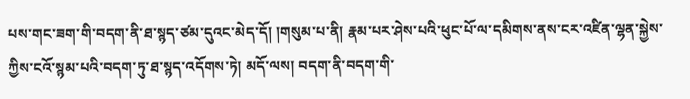པས་གང་ཟག་གི་བདག་ནི་ཐ་སྙད་ཙམ་དུའང་མེད་དོ། །གསུམ་པ་ནི། རྣམ་པར་ཤེས་པའི་ཕུང་པོ་ལ་དམིགས་ནས་ངར་འཛིན་ལྷན་སྐྱེས་ཀྱིས་ངའོ་སྙམ་པའི་བདག་ཏུ་ཐ་སྙད་འདོགས་ཏེ། མདོ་ལས། བདག་ནི་བདག་གི་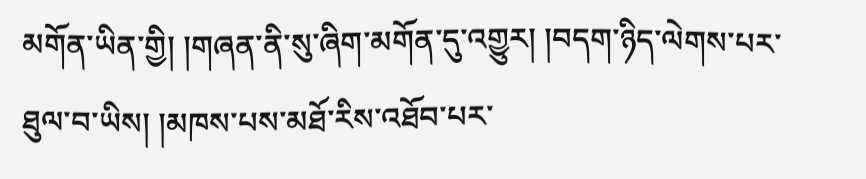མགོན་ཡིན་གྱི། །གཞན་ནི་སུ་ཞིག་མགོན་དུ་འགྱུར། །བདག་ཉིད་ལེགས་པར་ཐུལ་བ་ཡིས། །མཁས་པས་མཐོ་རིས་འཐོབ་པར་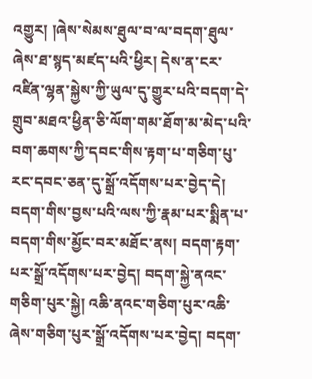འགྱུར། །ཞེས་སེམས་ཐུལ་བ་ལ་བདག་ཐུལ་ཞེས་ཐ་སྙད་མཛད་པའི་ཕྱིར། དེས་ན་ངར་འཛིན་ལྷན་སྐྱེས་ཀྱི་ཡུལ་དུ་གྱུར་པའི་བདག་དེ་གྲུབ་མཐའ་ཕྱིན་ཅི་ལོག་གམ་ཐོག་མ་མེད་པའི་བག་ཆགས་ཀྱི་དབང་གིས་རྟག་པ་གཅིག་པུ་རང་དབང་ཅན་དུ་སྒྲོ་འདོགས་པར་བྱེད་དེ། བདག་གིས་བྱས་པའི་ལས་ཀྱི་རྣམ་པར་སྨིན་པ་བདག་གིས་མྱོང་བར་མཐོང་ནས། བདག་རྟག་པར་སྒྲོ་འདོགས་པར་བྱེད། བདག་སྐྱེ་ནའང་གཅིག་པུར་སྐྱེ། འཆི་ནའང་གཅིག་པུར་འཆི་ཞེས་གཅིག་པུར་སྒྲོ་འདོགས་པར་བྱེད། བདག་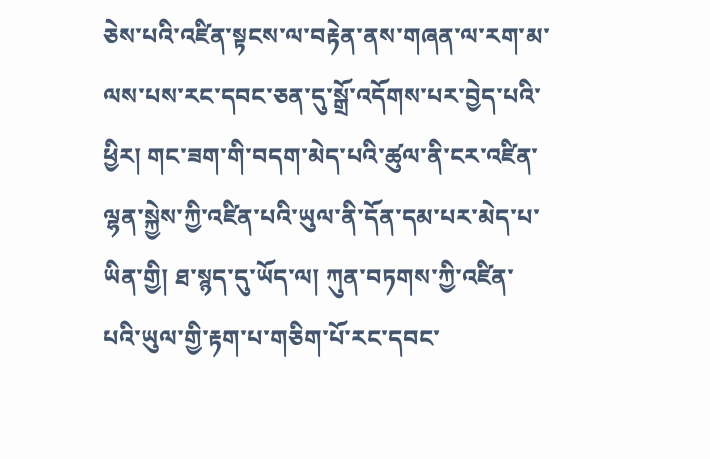ཅེས་པའི་འཛིན་སྟངས་ལ་བརྟེན་ནས་གཞན་ལ་རག་མ་ལས་པས་རང་དབང་ཅན་དུ་སྒྲོ་འདོགས་པར་བྱེད་པའི་ཕྱིར། གང་ཟག་གི་བདག་མེད་པའི་ཚུལ་ནི་ངར་འཛིན་ལྷན་སྐྱེས་ཀྱི་འཛིན་པའི་ཡུལ་ནི་དོན་དམ་པར་མེད་པ་ཡིན་གྱི། ཐ་སྙད་དུ་ཡོད་ལ། ཀུན་བཏགས་ཀྱི་འཛིན་པའི་ཡུལ་གྱི་རྟག་པ་གཅིག་པོ་རང་དབང་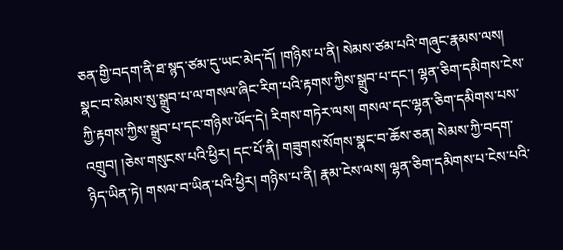ཅན་གྱི་བདག་ནི་ཐ་སྙད་ཙམ་དུ་ཡང་མེད་དོ། །གཉིས་པ་ནི། སེམས་ཙམ་པའི་གཞུང་རྣམས་ལས། སྣང་བ་སེམས་སུ་སྒྲུབ་པ་ལ་གསལ་ཞིང་རིག་པའི་རྟགས་ཀྱིས་སྒྲུབ་པ་དང་། ལྷན་ཅིག་དམིགས་ངེས་ཀྱི་རྟགས་ཀྱིས་སྒྲུབ་པ་དང་གཉིས་ཡོད་དེ། རིགས་གཏེར་ལས། གསལ་དང་ལྷན་ཅིག་དམིགས་པས་འགྲུབ། །ཅེས་གསུངས་པའི་ཕྱིར། དང་པོ་ནི། གཟུགས་སོགས་སྣང་བ་ཆོས་ཅན། སེམས་ཀྱི་བདག་ཉིད་ཡིན་ཏེ། གསལ་བ་ཡིན་པའི་ཕྱིར། གཉིས་པ་ནི། རྣམ་ངེས་ལས། ལྷན་ཅིག་དམིགས་པ་ངེས་པའི་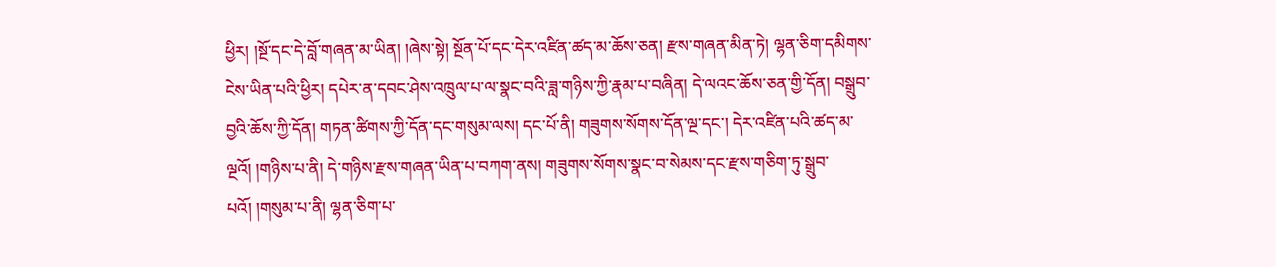ཕྱིར། །སྔོ་དང་དེ་བློ་གཞན་མ་ཡིན། །ཞེས་སྟེ། སྔོན་པོ་དང་དེར་འཛིན་ཚད་མ་ཆོས་ཅན། རྫས་གཞན་མིན་ཏེ། ལྷན་ཅིག་དམིགས་ངེས་ཡིན་པའི་ཕྱིར། དཔེར་ན་དབང་ཤེས་འཁྲུལ་པ་ལ་སྣང་བའི་ཟླ་གཉིས་ཀྱི་རྣམ་པ་བཞིན། དེ་ལའང་ཆོས་ཅན་གྱི་དོན། བསྒྲུབ་བྱའི་ཆོས་ཀྱི་དོན། གཏན་ཚིགས་ཀྱི་དོན་དང་གསུམ་ལས། དང་པོ་ནི། གཟུགས་སོགས་དོན་ལྔ་དང་། དེར་འཛིན་པའི་ཚད་མ་ལྔའོ། །གཉིས་པ་ནི། དེ་གཉིས་རྫས་གཞན་ཡིན་པ་བཀག་ནས། གཟུགས་སོགས་སྣང་བ་སེམས་དང་རྫས་གཅིག་ཏུ་སྒྲུབ་པའོ། །གསུམ་པ་ནི། ལྷན་ཅིག་པ་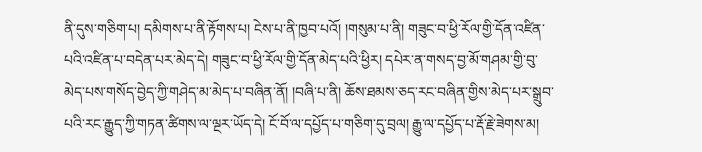ནི་དུས་གཅིག་པ། དམིགས་པ་ནི་རྟོགས་པ། ངེས་པ་ནི་ཁྱབ་པའོ། །གསུམ་པ་ནི། གཟུང་བ་ཕྱི་རོལ་གྱི་དོན་འཛིན་པའི་འཛིན་པ་བདེན་པར་མེད་དེ། གཟུང་བ་ཕྱི་རོལ་གྱི་དོན་མེད་པའི་ཕྱིར། དཔེར་ན་གསད་བྱ་མོ་གཤམ་གྱི་བུ་མེད་པས་གསོད་བྱེད་ཀྱི་གཤེད་མ་མེད་པ་བཞིན་ནོ། །བཞི་པ་ནི། ཆོས་ཐམས་ཅད་རང་བཞིན་གྱིས་མེད་པར་སྒྲུབ་པའི་རང་རྒྱུད་ཀྱི་གཏན་ཚིགས་ལ་ལྔར་ཡོད་དེ། ངོ་བོ་ལ་དཔྱོད་པ་གཅིག་དུ་བྲལ། རྒྱུ་ལ་དཔྱོད་པ་རྡོ་རྗེ་ཟེགས་མ།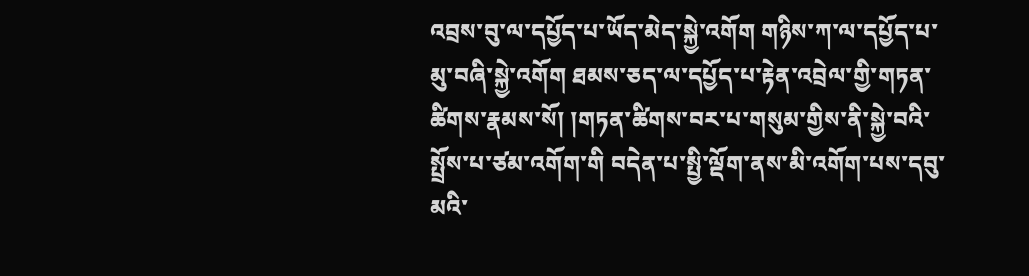འབྲས་བུ་ལ་དཔྱོད་པ་ཡོད་མེད་སྐྱེ་འགོག གཉིས་ཀ་ལ་དཔྱོད་པ་མུ་བཞི་སྐྱེ་འགོག ཐམས་ཅད་ལ་དཔྱོད་པ་རྟེན་འབྲེལ་གྱི་གཏན་ཚིགས་རྣམས་སོ། །གཏན་ཚིགས་བར་པ་གསུམ་གྱིས་ནི་སྐྱེ་བའི་སྤྲོས་པ་ཙམ་འགོག་གི བདེན་པ་སྤྱི་ལྡོག་ནས་མི་འགོག་པས་དབུ་མའི་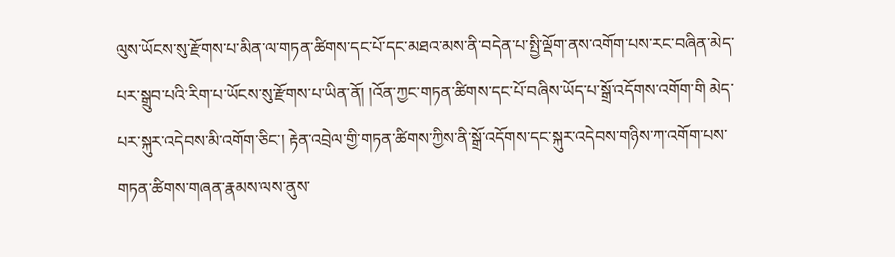ལུས་ཡོངས་སུ་རྫོགས་པ་མིན་ལ་གཏན་ཚིགས་དང་པོ་དང་མཐའ་མས་ནི་བདེན་པ་སྤྱི་ལྡོག་ནས་འགོག་པས་རང་བཞིན་མེད་པར་སྒྲུབ་པའི་རིག་པ་ཡོངས་སུ་རྫོགས་པ་ཡིན་ནོ། །འོན་ཀྱང་གཏན་ཚིགས་དང་པོ་བཞིས་ཡོད་པ་སྒྲོ་འདོགས་འགོག་གི མེད་པར་སྐུར་འདེབས་མི་འགོག་ཅིང་། རྟེན་འབྲེལ་གྱི་གཏན་ཚིགས་ཀྱིས་ནི་སྒྲོ་འདོགས་དང་སྐུར་འདེབས་གཉིས་ཀ་འགོག་པས་གཏན་ཚིགས་གཞན་རྣམས་ལས་ནུས་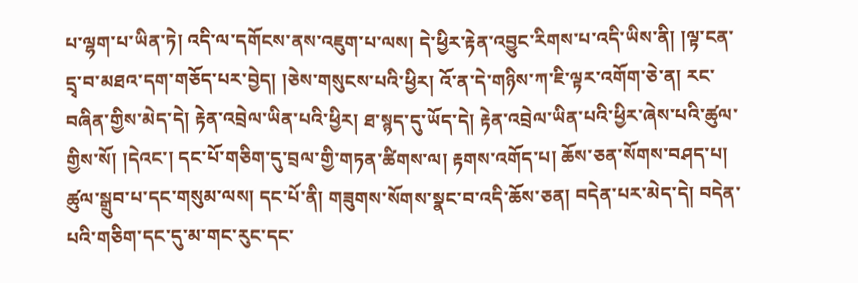པ་ལྷག་པ་ཡིན་ཏེ། འདི་ལ་དགོངས་ནས་འཇུག་པ་ལས། དེ་ཕྱིར་རྟེན་འབྱུང་རིགས་པ་འདི་ཡིས་ནི། །ལྟ་ངན་དྲྭ་བ་མཐའ་དག་གཅོད་པར་བྱེད། །ཅེས་གསུངས་པའི་ཕྱིར། འོ་ན་དེ་གཉིས་ཀ་ཇི་ལྟར་འགོག་ཅེ་ན། རང་བཞིན་གྱིས་མེད་དེ། རྟེན་འབྲེལ་ཡིན་པའི་ཕྱིར། ཐ་སྙད་དུ་ཡོད་དེ། རྟེན་འབྲེལ་ཡིན་པའི་ཕྱིར་ཞེས་པའི་ཚུལ་གྱིས་སོ། །དེའང་། དང་པོ་གཅིག་དུ་བྲལ་གྱི་གཏན་ཚིགས་ལ། རྟགས་འགོད་པ། ཆོས་ཅན་སོགས་བཤད་པ། ཚུལ་སྒྲུབ་པ་དང་གསུམ་ལས། དང་པོ་ནི། གཟུགས་སོགས་སྣང་བ་འདི་ཆོས་ཅན། བདེན་པར་མེད་དེ། བདེན་པའི་གཅིག་དང་དུ་མ་གང་རུང་དང་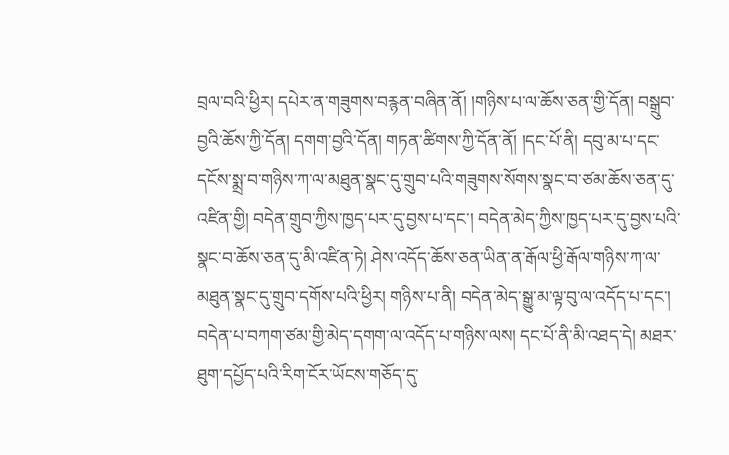བྲལ་བའི་ཕྱིར། དཔེར་ན་གཟུགས་བརྙན་བཞིན་ནོ། །གཉིས་པ་ལ་ཆོས་ཅན་གྱི་དོན། བསྒྲུབ་བྱའི་ཆོས་ཀྱི་དོན། དགག་བྱའི་དོན། གཏན་ཚིགས་ཀྱི་དོན་ནོ། །དང་པོ་ནི། དབུ་མ་པ་དང་དངོས་སྨྲ་བ་གཉིས་ཀ་ལ་མཐུན་སྣང་དུ་གྲུབ་པའི་གཟུགས་སོགས་སྣང་བ་ཙམ་ཆོས་ཅན་དུ་འཛིན་གྱི། བདེན་གྲུབ་ཀྱིས་ཁྱད་པར་དུ་བྱས་པ་དང་། བདེན་མེད་ཀྱིས་ཁྱད་པར་དུ་བྱས་པའི་སྣང་བ་ཆོས་ཅན་དུ་མི་འཛིན་ཏེ། ཤེས་འདོད་ཆོས་ཅན་ཡིན་ན་རྒོལ་ཕྱི་རྒོལ་གཉིས་ཀ་ལ་མཐུན་སྣང་དུ་གྲུབ་དགོས་པའི་ཕྱིར། གཉིས་པ་ནི། བདེན་མེད་སྒྱུ་མ་ལྟ་བུ་ལ་འདོད་པ་དང་། བདེན་པ་བཀག་ཙམ་གྱི་མེད་དགག་ལ་འདོད་པ་གཉིས་ལས། དང་པོ་ནི་མི་འཐད་དེ། མཐར་ཐུག་དཔྱོད་པའི་རིག་ངོར་ཡོངས་གཅོད་དུ་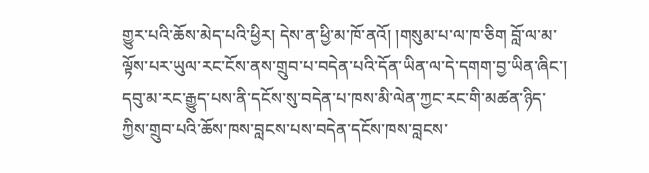གྱུར་པའི་ཆོས་མེད་པའི་ཕྱིར། དེས་ན་ཕྱི་མ་ཁོ་ནའོ། །གསུམ་པ་ལ་ཁ་ཅིག བློ་ལ་མ་ལྟོས་པར་ཡུལ་རང་ངོས་ནས་གྲུབ་པ་བདེན་པའི་དོན་ཡིན་ལ་དེ་དགག་བྱ་ཡིན་ཞིང་། དབུ་མ་རང་རྒྱུད་པས་ནི་དངོས་སུ་བདེན་པ་ཁས་མི་ལེན་ཀྱང་རང་གི་མཚན་ཉིད་ཀྱིས་གྲུབ་པའི་ཆོས་ཁས་བླངས་པས་བདེན་དངོས་ཁས་བླངས་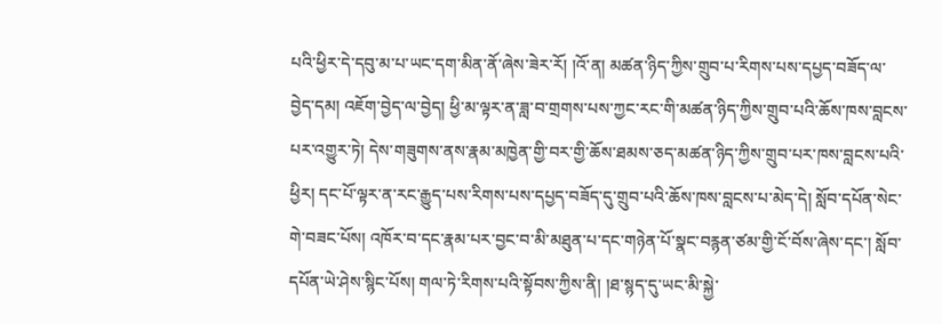པའི་ཕྱིར་དེ་དབུ་མ་པ་ཡང་དག་མིན་ནོ་ཞེས་ཟེར་རོ། །འོ་ན། མཚན་ཉིད་ཀྱིས་གྲུབ་པ་རིགས་པས་དཔྱད་བཟོད་ལ་བྱེད་དམ། འཇོག་བྱེད་ལ་བྱེད། ཕྱི་མ་ལྟར་ན་ཟླ་བ་གྲགས་པས་ཀྱང་རང་གི་མཚན་ཉིད་ཀྱིས་གྲུབ་པའི་ཆོས་ཁས་བླངས་པར་འགྱུར་ཏེ། དེས་གཟུགས་ནས་རྣམ་མཁྱེན་གྱི་བར་གྱི་ཆོས་ཐམས་ཅད་མཚན་ཉིད་ཀྱིས་གྲུབ་པར་ཁས་བླངས་པའི་ཕྱིར། དང་པོ་ལྟར་ན་རང་རྒྱུད་པས་རིགས་པས་དཔྱད་བཟོད་དུ་གྲུབ་པའི་ཆོས་ཁས་བླངས་པ་མེད་དེ། སློབ་དཔོན་སེང་གེ་བཟང་པོས། འཁོར་བ་དང་རྣམ་པར་བྱང་བ་མི་མཐུན་པ་དང་གཉེན་པོ་སྣང་བརྙན་ཙམ་གྱི་ངོ་བོས་ཞེས་དང་། སློབ་དཔོན་ཡེ་ཤེས་སྙིང་པོས། གལ་ཏེ་རིགས་པའི་སྟོབས་ཀྱིས་ནི། །ཐ་སྙད་དུ་ཡང་མི་སྐྱེ་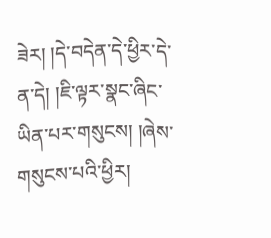ཟེར། །དེ་བདེན་དེ་ཕྱིར་དེ་ན་དེ། །ཇི་ལྟར་སྣང་ཞིང་ཡིན་པར་གསུངས། །ཞེས་གསུངས་པའི་ཕྱིར།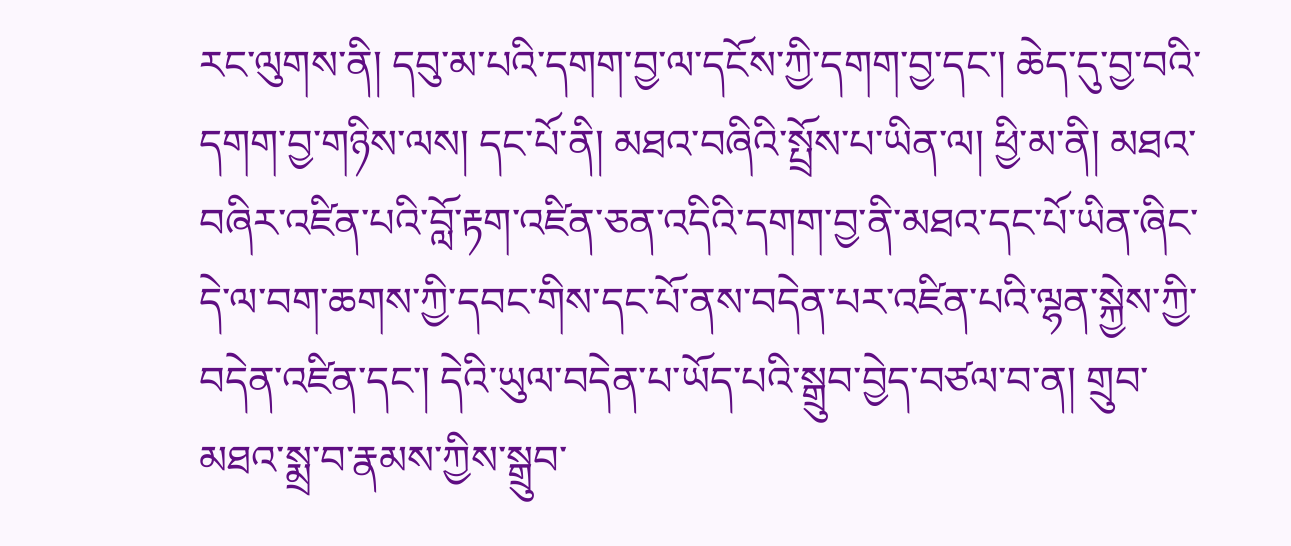རང་ལུགས་ནི། དབུ་མ་པའི་དགག་བྱ་ལ་དངོས་ཀྱི་དགག་བྱ་དང་། ཆེད་དུ་བྱ་བའི་དགག་བྱ་གཉིས་ལས། དང་པོ་ནི། མཐའ་བཞིའི་སྤྲོས་པ་ཡིན་ལ། ཕྱི་མ་ནི། མཐའ་བཞིར་འཛིན་པའི་བློ་རྟག་འཛིན་ཅན་འདིའི་དགག་བྱ་ནི་མཐའ་དང་པོ་ཡིན་ཞིང་དེ་ལ་བག་ཆགས་ཀྱི་དབང་གིས་དང་པོ་ནས་བདེན་པར་འཛིན་པའི་ལྷན་སྐྱེས་ཀྱི་བདེན་འཛིན་དང་། དེའི་ཡུལ་བདེན་པ་ཡོད་པའི་སྒྲུབ་བྱེད་བཙལ་བ་ན། གྲུབ་མཐའ་སྨྲ་བ་རྣམས་ཀྱིས་སྒྲུབ་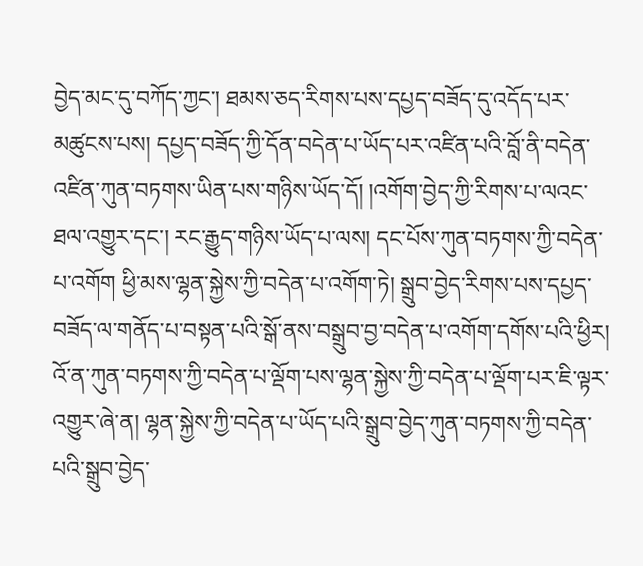བྱེད་མང་དུ་བཀོད་ཀྱང་། ཐམས་ཅད་རིགས་པས་དཔྱད་བཟོད་དུ་འདོད་པར་མཚུངས་པས། དཔྱད་བཟོད་ཀྱི་དོན་བདེན་པ་ཡོད་པར་འཛིན་པའི་བློ་ནི་བདེན་འཛིན་ཀུན་བཏགས་ཡིན་པས་གཉིས་ཡོད་དོ། །འགོག་བྱེད་ཀྱི་རིགས་པ་ལའང་ཐལ་འགྱུར་དང་། རང་རྒྱུད་གཉིས་ཡོད་པ་ལས། དང་པོས་ཀུན་བཏགས་ཀྱི་བདེན་པ་འགོག ཕྱི་མས་ལྷན་སྐྱེས་ཀྱི་བདེན་པ་འགོག་ཏེ། སྒྲུབ་བྱེད་རིགས་པས་དཔྱད་བཟོད་ལ་གནོད་པ་བསྟན་པའི་སྒོ་ནས་བསྒྲུབ་བྱ་བདེན་པ་འགོག་དགོས་པའི་ཕྱིར། འོ་ན་ཀུན་བཏགས་ཀྱི་བདེན་པ་ལྡོག་པས་ལྷན་སྐྱེས་ཀྱི་བདེན་པ་ལྡོག་པར་ཇི་ལྟར་འགྱུར་ཞེ་ན། ལྷན་སྐྱེས་ཀྱི་བདེན་པ་ཡོད་པའི་སྒྲུབ་བྱེད་ཀུན་བཏགས་ཀྱི་བདེན་པའི་སྒྲུབ་བྱེད་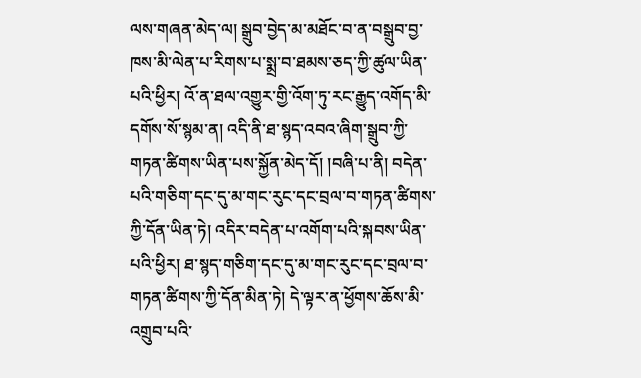ལས་གཞན་མེད་ལ། སྒྲུབ་བྱེད་མ་མཐོང་བ་ན་བསྒྲུབ་བྱ་ཁས་མི་ལེན་པ་རིགས་པ་སྨྲ་བ་ཐམས་ཅད་ཀྱི་ཚུལ་ཡིན་པའི་ཕྱིར། འོ་ན་ཐལ་འགྱུར་གྱི་འོག་ཏུ་རང་རྒྱུད་འགོད་མི་དགོས་སོ་སྙམ་ན། འདི་ནི་ཐ་སྙད་འབའ་ཞིག་སྒྲུབ་ཀྱི་གཏན་ཚིགས་ཡིན་པས་སྐྱོན་མེད་དོ། །བཞི་པ་ནི། བདེན་པའི་གཅིག་དང་དུ་མ་གང་རུང་དང་བྲལ་བ་གཏན་ཚིགས་ཀྱི་དོན་ཡིན་ཏེ། འདིར་བདེན་པ་འགོག་པའི་སྐབས་ཡིན་པའི་ཕྱིར། ཐ་སྙད་གཅིག་དང་དུ་མ་གང་རུང་དང་བྲལ་བ་གཏན་ཚིགས་ཀྱི་དོན་མིན་ཏེ། དེ་ལྟར་ན་ཕྱོགས་ཆོས་མི་འགྲུབ་པའི་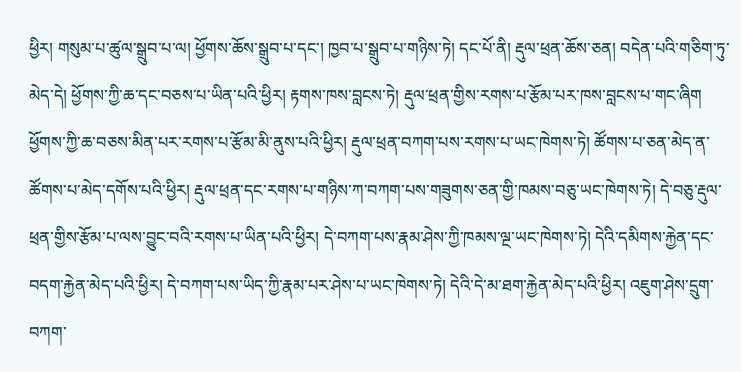ཕྱིར། གསུམ་པ་ཚུལ་སྒྲུབ་པ་ལ། ཕྱོགས་ཆོས་སྒྲུབ་པ་དང་། ཁྱབ་པ་སྒྲུབ་པ་གཉིས་ཏེ། དང་པོ་ནི། རྡུལ་ཕྲན་ཆོས་ཅན། བདེན་པའི་གཅིག་ཏུ་མེད་དེ། ཕྱོགས་ཀྱི་ཆ་དང་བཅས་པ་ཡིན་པའི་ཕྱིར། རྟགས་ཁས་བླངས་ཏེ། རྡུལ་ཕྲན་གྱིས་རགས་པ་རྩོམ་པར་ཁས་བླངས་པ་གང་ཞིག ཕྱོགས་ཀྱི་ཆ་བཅས་མིན་པར་རགས་པ་རྩོམ་མི་ནུས་པའི་ཕྱིར། རྡུལ་ཕྲན་བཀག་པས་རགས་པ་ཡང་ཁེགས་ཏེ། ཚོགས་པ་ཅན་མེད་ན་ཚོགས་པ་མེད་དགོས་པའི་ཕྱིར། རྡུལ་ཕྲན་དང་རགས་པ་གཉིས་ཀ་བཀག་པས་གཟུགས་ཅན་གྱི་ཁམས་བཅུ་ཡང་ཁེགས་ཏེ། དེ་བཅུ་རྡུལ་ཕྲན་གྱིས་རྩོམ་པ་ལས་བྱུང་བའི་རགས་པ་ཡིན་པའི་ཕྱིར། དེ་བཀག་པས་རྣམ་ཤེས་ཀྱི་ཁམས་ལྔ་ཡང་ཁེགས་ཏེ། དེའི་དམིགས་རྐྱེན་དང་བདག་རྐྱེན་མེད་པའི་ཕྱིར། དེ་བཀག་པས་ཡིད་ཀྱི་རྣམ་པར་ཤེས་པ་ཡང་ཁེགས་ཏེ། དེའི་དེ་མ་ཐག་རྐྱེན་མེད་པའི་ཕྱིར། འཇུག་ཤེས་དྲུག་བཀག་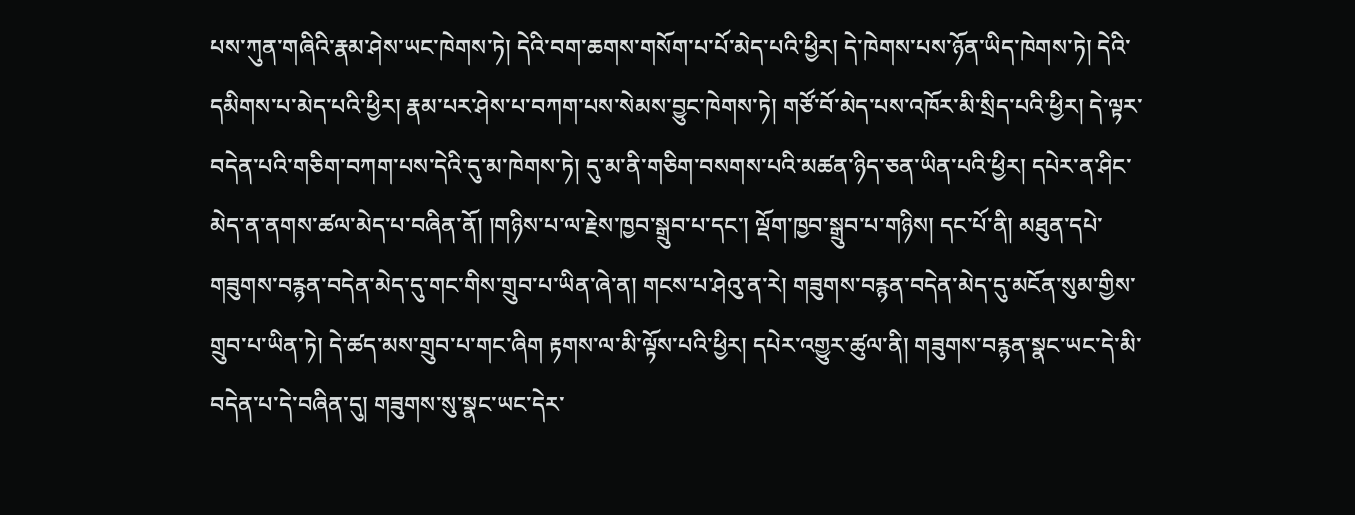པས་ཀུན་གཞིའི་རྣམ་ཤེས་ཡང་ཁེགས་ཏེ། དེའི་བག་ཆགས་གསོག་པ་པོ་མེད་པའི་ཕྱིར། དེ་ཁེགས་པས་ཉོན་ཡིད་ཁེགས་ཏེ། དེའི་དམིགས་པ་མེད་པའི་ཕྱིར། རྣམ་པར་ཤེས་པ་བཀག་པས་སེམས་བྱུང་ཁེགས་ཏེ། གཙོ་བོ་མེད་པས་འཁོར་མི་སྲིད་པའི་ཕྱིར། དེ་ལྟར་བདེན་པའི་གཅིག་བཀག་པས་དེའི་དུ་མ་ཁེགས་ཏེ། དུ་མ་ནི་གཅིག་བསགས་པའི་མཚན་ཉིད་ཅན་ཡིན་པའི་ཕྱིར། དཔེར་ན་ཤིང་མེད་ན་ནགས་ཚལ་མེད་པ་བཞིན་ནོ། །གཉིས་པ་ལ་རྗེས་ཁྱབ་སྒྲུབ་པ་དང་། ལྡོག་ཁྱབ་སྒྲུབ་པ་གཉིས། དང་པོ་ནི། མཐུན་དཔེ་གཟུགས་བརྙན་བདེན་མེད་དུ་གང་གིས་གྲུབ་པ་ཡིན་ཞེ་ན། གངས་པ་ཤེའུ་ན་རེ། གཟུགས་བརྙན་བདེན་མེད་དུ་མངོན་སུམ་གྱིས་གྲུབ་པ་ཡིན་ཏེ། དེ་ཚད་མས་གྲུབ་པ་གང་ཞིག རྟགས་ལ་མི་ལྟོས་པའི་ཕྱིར། དཔེར་འགྱུར་ཚུལ་ནི། གཟུགས་བརྙན་སྣང་ཡང་དེ་མི་བདེན་པ་དེ་བཞིན་དུ། གཟུགས་སུ་སྣང་ཡང་དེར་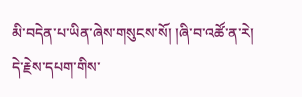མི་བདེན་པ་ཡིན་ཞེས་གསུངས་སོ། །ཞི་བ་འཚོ་ན་རེ། དེ་རྗེས་དཔག་གིས་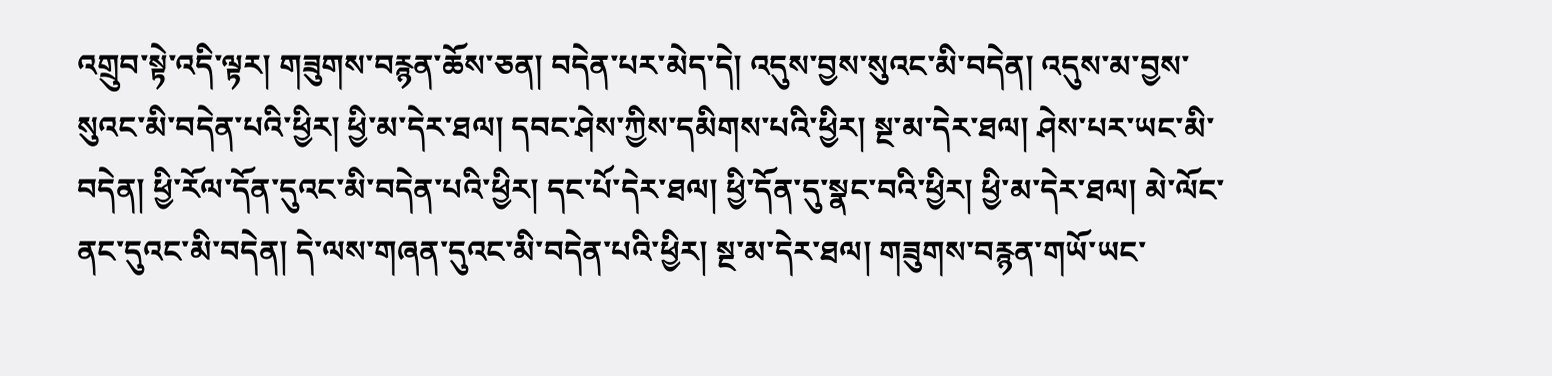འགྲུབ་སྟེ་འདི་ལྟར། གཟུགས་བརྙན་ཆོས་ཅན། བདེན་པར་མེད་དེ། འདུས་བྱས་སུའང་མི་བདེན། འདུས་མ་བྱས་སུའང་མི་བདེན་པའི་ཕྱིར། ཕྱི་མ་དེར་ཐལ། དབང་ཤེས་ཀྱིས་དམིགས་པའི་ཕྱིར། སྔ་མ་དེར་ཐལ། ཤེས་པར་ཡང་མི་བདེན། ཕྱི་རོལ་དོན་དུའང་མི་བདེན་པའི་ཕྱིར། དང་པོ་དེར་ཐལ། ཕྱི་དོན་དུ་སྣང་བའི་ཕྱིར། ཕྱི་མ་དེར་ཐལ། མེ་ལོང་ནང་དུའང་མི་བདེན། དེ་ལས་གཞན་དུའང་མི་བདེན་པའི་ཕྱིར། སྔ་མ་དེར་ཐལ། གཟུགས་བརྙན་གཡོ་ཡང་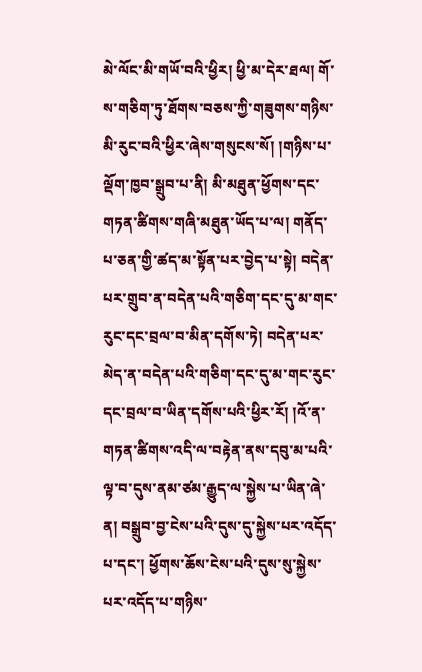མེ་ལོང་མི་གཡོ་བའི་ཕྱིར། ཕྱི་མ་དེར་ཐལ། གོ་ས་གཅིག་ཏུ་ཐོགས་བཅས་ཀྱི་གཟུགས་གཉིས་མི་རུང་བའི་ཕྱིར་ཞེས་གསུངས་སོ། །གཉིས་པ་ལྡོག་ཁྱབ་སྒྲུབ་པ་ནི། མི་མཐུན་ཕྱོགས་དང་གཏན་ཚིགས་གཞི་མཐུན་ཡོད་པ་ལ། གནོད་པ་ཅན་གྱི་ཚད་མ་སྟོན་པར་བྱེད་པ་སྟེ། བདེན་པར་གྲུབ་ན་བདེན་པའི་གཅིག་དང་དུ་མ་གང་རུང་དང་བྲལ་བ་མིན་དགོས་ཏེ། བདེན་པར་མེད་ན་བདེན་པའི་གཅིག་དང་དུ་མ་གང་རུང་དང་བྲལ་བ་ཡིན་དགོས་པའི་ཕྱིར་རོ། །འོ་ན་གཏན་ཚིགས་འདི་ལ་བརྟེན་ནས་དབུ་མ་པའི་ལྟ་བ་དུས་ནམ་ཙམ་རྒྱུད་ལ་སྐྱེས་པ་ཡིན་ཞེ་ན། བསྒྲུབ་བྱ་ངེས་པའི་དུས་དུ་སྐྱེས་པར་འདོད་པ་དང་། ཕྱོགས་ཆོས་ངེས་པའི་དུས་སུ་སྐྱེས་པར་འདོད་པ་གཉིས་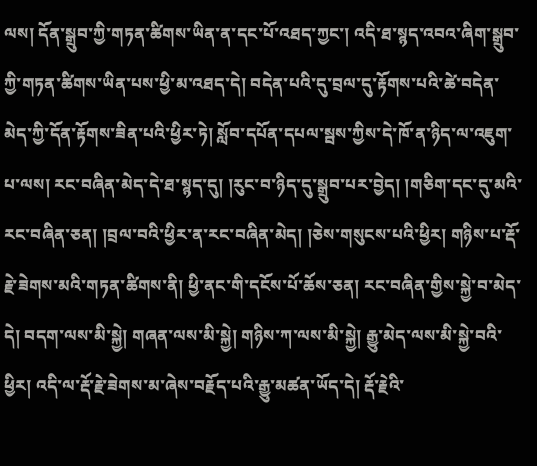ལས། དོན་སྒྲུབ་ཀྱི་གཏན་ཚིགས་ཡིན་ན་དང་པོ་འཐད་ཀྱང་། འདི་ཐ་སྙད་འབའ་ཞིག་སྒྲུབ་ཀྱི་གཏན་ཚིགས་ཡིན་པས་ཕྱི་མ་འཐད་དེ། བདེན་པའི་དུ་བྲལ་དུ་རྟོགས་པའི་ཚེ་བདེན་མེད་ཀྱི་དོན་རྟོགས་ཟིན་པའི་ཕྱིར་ཏེ། སློབ་དཔོན་དཔལ་སྦས་ཀྱིས་དེ་ཁོ་ན་ཉིད་ལ་འཇུག་པ་ལས། རང་བཞིན་མེད་དེ་ཐ་སྙད་དུ། །རུང་བ་ཉིད་དུ་སྒྲུབ་པར་བྱེད། །གཅིག་དང་དུ་མའི་རང་བཞིན་ཅན། །བྲལ་བའི་ཕྱིར་ན་རང་བཞིན་མེད། །ཅེས་གསུངས་པའི་ཕྱིར། གཉིས་པ་རྡོ་རྗེ་ཟེགས་མའི་གཏན་ཚིགས་ནི། ཕྱི་ནང་གི་དངོས་པོ་ཆོས་ཅན། རང་བཞིན་གྱིས་སྐྱེ་བ་མེད་དེ། བདག་ལས་མི་སྐྱེ། གཞན་ལས་མི་སྐྱེ། གཉིས་ཀ་ལས་མི་སྐྱེ། རྒྱུ་མེད་ལས་མི་སྐྱེ་བའི་ཕྱིར། འདི་ལ་རྡོ་རྗེ་ཟེགས་མ་ཞེས་བརྗོད་པའི་རྒྱུ་མཚན་ཡོད་དེ། རྡོ་རྗེའི་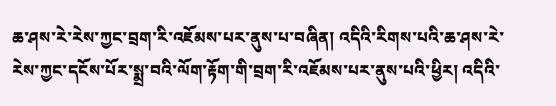ཆ་ཤས་རེ་རེས་ཀྱང་བྲག་རི་འཇོམས་པར་ནུས་པ་བཞིན། འདིའི་རིགས་པའི་ཆ་ཤས་རེ་རེས་ཀྱང་དངོས་པོར་སྨྲ་བའི་ལོག་རྟོག་གི་བྲག་རི་འཇོམས་པར་ནུས་པའི་ཕྱིར། འདིའི་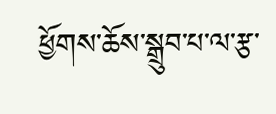ཕྱོགས་ཆོས་སྒྲུབ་པ་ལ་རྩ་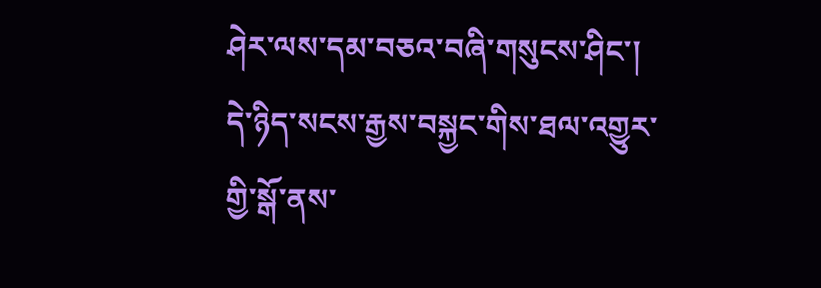ཤེར་ལས་དམ་བཅའ་བཞི་གསུངས་ཤིང་། དེ་ཉིད་སངས་རྒྱས་བསྐྱང་གིས་ཐལ་འགྱུར་གྱི་སྒོ་ནས་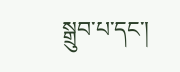སྒྲུབ་པ་དང་།